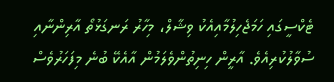ޓެކްސީގައި ހަމަޖެހިލުމާއިއެކު ވިޝާލް، މިހާރު ރަނގަޅުތޯ އާރިންނާއި ސުވާލުކުރިއެވެ. އާރީން ހިނިތުންވެލަމުން އާއެކޭ ބުނެ މިފަހަރުވެސް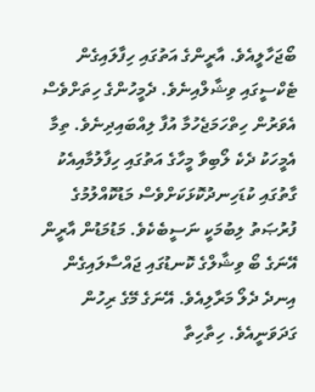ބޯޖަހާލީއެވެ. އާރީންގެ އަތުގައި ހިފާލައިގެން ޓެކްސީގައި ވިޝާލްއިނެވެ. ދެމީހުންގެ ހިތަށްވެސް އެވަރުން ހިތްހަމަޖެހުމާ އުފާ ލިއްބައިދިނެވެ. ތިމާ އެމީހަކު ދެކެ ލޯބިވާ މީހާގެ އަތުގައި ހިފާލުމާއިއެކު ގާތުގައި ކުޑަހިނދުކޮޅަކަށްވެސް މަޑުކޮއްލުމުގެ ފުރުޞަތު ލިބުމަކީ ނަސީބެކެވެ. މަޑުމަޑުން އާރީން އޭނަގެ ބޯ ވިޝާލްގެ ކޮނޑުގައި ޖައްސާލައިގެން އިނދެ ދެލޯ މަރާލިއެވެ. އޭނަގެ މޭގެ ރިހުން ގަދަވަނީއެވެ. ހިތާހިތާ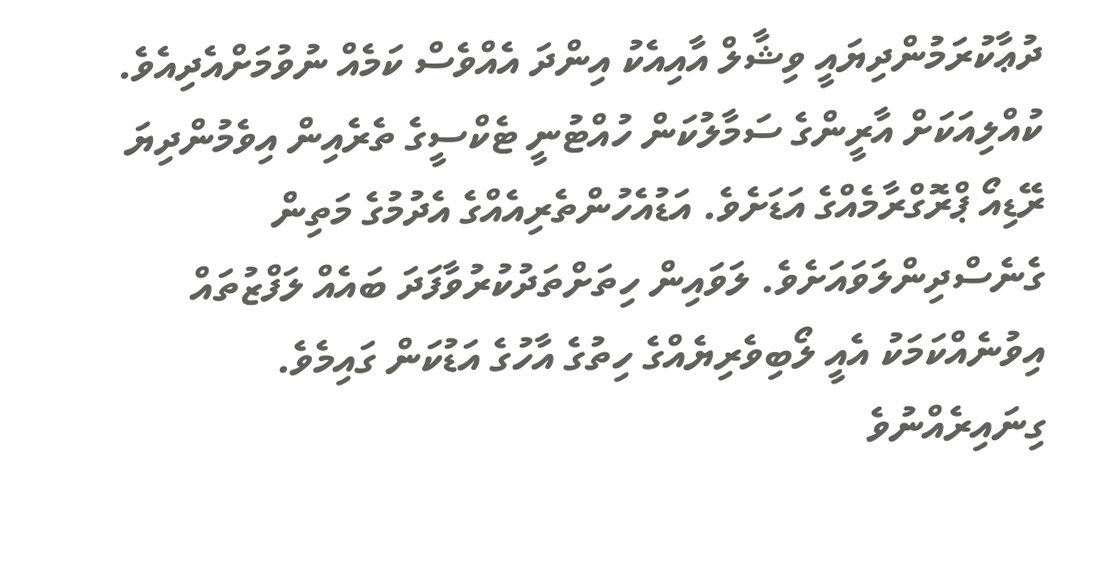ދުޢާކުރަމުންދިޔައީ ވިޝާލް އާއިއެކު އިންދަ އެއްވެސް ކަމެއް ނުވުމަށްއެދިއެވެ. ކުއްލިއަކަށް އާރީންގެ ސަމާލުކަން ހުއްޓުނީ ޓެކްސީގެ ތެރެއިން އިވެމުންދިޔަ ރޭޑިއޯ ޕްރޮގްރާމެއްގެ އަޑަށެވެ. އަޑުއެހުންތެރިއެއްގެ އެދުމުގެ މަތިން ގެނެސްދިންލަވައަށެވެ. ލަވައިން ހިތަށްތަދުކުރުވާފަދަ ބައެއް ލަފްޒުތައް އިވުނެއްކަމަކު އެއީ ލޯބިވެރިޔެއްގެ ހިތުގެ އާހުގެ އަޑުކަން ގައިމެވެ.
ގިނައިރެއްނުވެ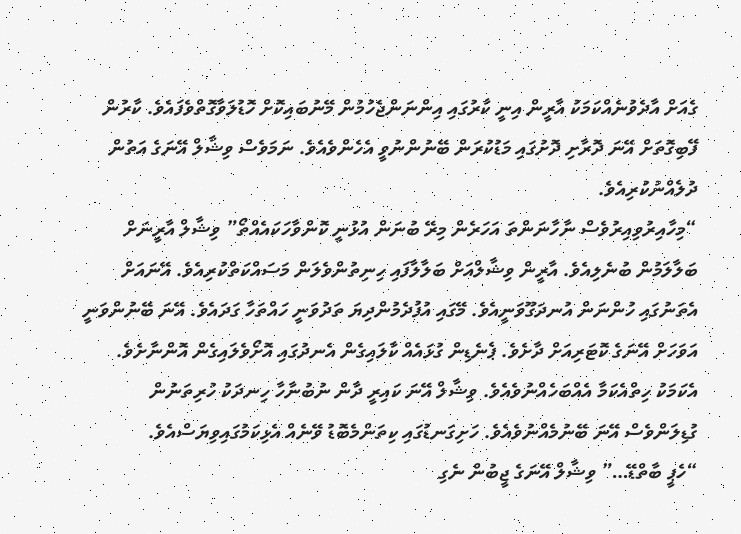ގެއަށް އާދެވުނެއްކަމަކު އާރީން އިނީ ކާރުގައި އިންނަންޖެހުމުން މޭނުބައިކޮށް ހޮޑުލަވާގޮތްވެފައެވެ. ކާރުން ފޭބިގޮތަށް އޭނަ ދޮރާށި ދޮށުގައި މަޑުކުރަން ބޭނުންނުވީ އެހެންވެއެވެ. ނަމަވެސް ވިޝާލް އޭނަގެ އަތުން ދުލެއްނުކުރިއެވެ.
“މިހާއިރުވިއިރުވެސް ނާހާނަންތަ އަހަރެން މިރޭ ބުނަން އުޅުނީ ކޮންވާހަކައެއްތޯ” ވިޝާލް އާރީނަށް ބަލާލަމުން ބުނެލިއެވެ. އާރީން ވިޝާލްއަށް ބަލާލާފައި ހިނިތުންވެލަން މަސައްކަތްކުރިއެވެ. އޭނައަށް އެތަނުގައި ހުންނަން އުނދަގޫވަނީއެވެ. މޭގައި އުފުދެމުންދިޔަ ތަދުވަނީ ހައްތަހާ ގަދައެވެ. އޭނަ ބޭނުންވަނީ އަވަހަށް އޭނަގެ ކޮޓަރިއަށް ދާށެވެ. ޕެނެޑިން ގުޅައެއް ކާލައިގެން އެނދުގައި އޮށޯވެލައިގެން އޮންނާށެވެ. އެކަމަކު ހިތްއެކަމާ އެއްބަހެއްނުވެއެވެ. ވިޝާލް އޭނަ ކައިރީ ދާން ނުބުނާހާ ހިނދަކު ހުރިތަނުން ގުޑިލަންވެސް އޭނަ ބޭނުމެއްނުވެއެވެ. ހަށިގަނޑުގައި ކިތަންމެބޮޑު ވޭނެއް އެޅިކަމުގައިވިޔަސްއެވެ.
“ހެޕީ ބާތްޑޭ…” ވިޝާލް އޭނަގެ ޖީބުން ނެގި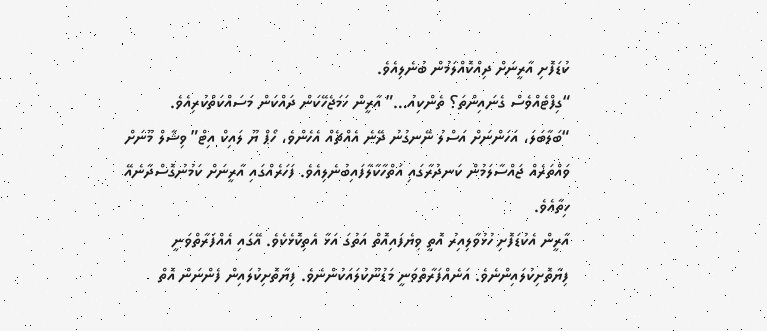ކުޑަފޮށި އާރީނަށް ދިއްކޮއްލަމުން ބުނެލިއެވެ.
“ގިފްޓެއްވެސް ގެނައިންތަ؟ ތެންކިއު…” އާރީން ހަމަޖެހޭކަން ދައްކަން މަސައްކަތްކުރިއެވެ.
“ބަލާބަލަ، އަހަންނަށް އަސްލު ނޭނގުނު ދޭނެ އެއްޗެއް އެހެންވެ، ހޯޕް ޔޫ ލައިކް އިޓް” ވިޝާލް މޫނަށް ވައްތަރެއް ޖައްސާލަމުން ކަނދުރާގައި އަތްހާކާލާފައިބުނެލިއެވެ. ފަހަރެއްގައި އާރީނަށް ކަމުނުގޮސްދާނެއޭ ހިތާއެވެ.
އާރީން އެކުޑަފޮށި ހުޅުވާލިއިރު އޮތީ ވިޔެފައިއޮތް އަތުގަ އަޅާ އެތިކޮޅެކެވެ. އޭގައި އެއްފަރާތްވަނީ ފިޔާތޮށިކުލައިންނެވެ. އަނެއްފަރާތްވަނީ މަޑުނޫކުލައަކުންނެވެ. ފިޔާތޮށިކުލައިން ފެންނަން އޮތް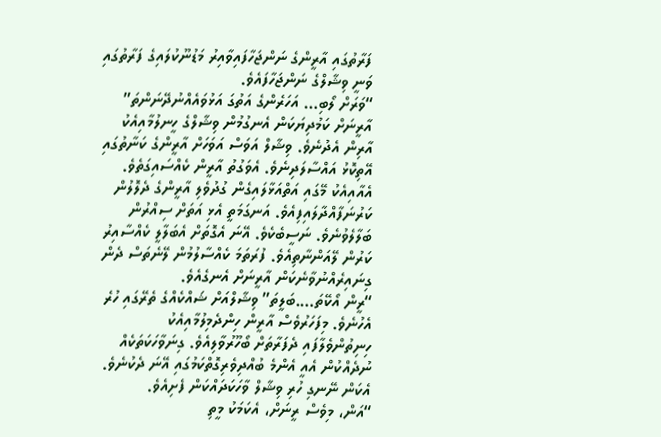ފަރާތުގައި އާރީންގެ ނަންޖަހާފައިވާއިރު މަޑުނޫކުލައިގެ ފަރާތުގައި ވަނީ ވިޝާލްގެ ނަންޖަހާފައެވެ.
“ވަރަށް ލޯބި… އަހަރެންގެ އަތުގަ އަޅުވައެއްނުދޭނަންތަ” އާރީނަށް ކަމުދިޔަކަން އެނގުމުން ވިޝާލްގެ ހީނލުމާއިއެކު އާރިން އެދުނެވެ. ވިޝާލް އަވަސް އަވަހަށް އާރީންގެ ކަނާތުގައި އޭތިކޮޅު އައްސާލަދިނެވެ. އެވަގުތު އާރީން ކެއްސައިގަތެވެ. އެއާއިއެކު މޭގައި އަތްއަޅާލައިގެން ގުދުވެލި އާރީންގެ ދެލޮލުން ކަރުނަފާއްދާލައިފިއެވެ. އަނގަމަތީ އެޅި އަތަށް ސިއްރުން ބަލާލެވުނެވެ. ނަސީބެކެވެ. އޭނަ އެގޮތަށް އެބަލާލީ ކެއްސާއިރު ކަރުން ލޭއަންނާތިއެވެ. ފުރަތަމަ ކެއްސާލުމުން ލޭނެތަސް ދެން ގިނައިރެއްނުވާނެކަން އާރީނަށް އެނގެއެވެ.
“ރީން އޯކޭތަ….ބަލީތަ” ވިޝާލްއަށް ޝައްކެއްގެ ތެރޭގައި ހުރެ އެހުނެވެ. މިފަހަރުވެސް އާރީން ހިންދެމިލުމާއިއެކު ހިނިތުންވެލާފައި ދެފަރާތަށް ބޯހޫރުވާލިއެވެ. ގިނަވާހަކަތަކެއް ނުދެއްކުން އެއީ އެންމެ ބުއްދިވެރިގޮތްކަމުގައި އޭނަ ދެކުނެވެ. އެކަން ނޭނގި ހުރި ވިޝާލް ވާހަކަދައްކަން ފެށިއެވެ.
“އަން، މިވެސް ރީނަށް، އެކަމަކު މީތި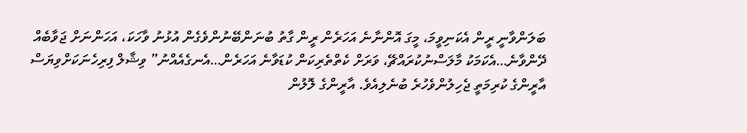ބަލަންވާނީ ރީން އެކަނިވީމަ، މީގަ އޮންނާނެ އަހަރެން ރީން ގާތު ބުނަންބޭނުންވެގެން އުޅުނު ވާހަކަ، އަހަންނަށް ޖަވާބެއް ދޭންވާނެ…އެކަމަކު މާލަސްނުކުރައްޗޭ، ވަރަށް ކެތްތެރިކަން ކުޑަވާނެ އަހަރެން…އެނގެއެއްނު” ވިޝާލް ފިރިހެނަކަށްވިޔަސް އާރީންގެ ކުރިމަތީ ޖެހިލުންވެހުރެ ބުނެލިއެވެ. އާރީންގެ ލޮލުން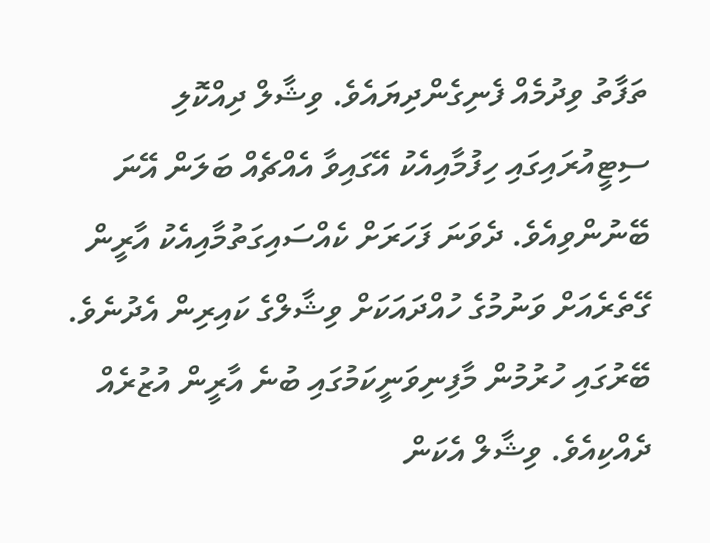ތަފާތު ވިދުމެއް ފެނިގެންދިޔައެވެ. ވިޝާލް ދިއްކޮލި ސިޓީއުރައިގައި ހިފުމާއިއެކު އޭގައިވާ އެއްޗެއް ބަލަން އޭނަ ބޭނުންވިއެވެ. ދެވަނަ ފަހަރަށް ކެއްސައިގަތުމާއިއެކު އާރީން ގޭތެރެއަށް ވަނުމުގެ ހުއްދައަކަށް ވިޝާލްގެ ކައިރިން އެދުނެވެ. ބޭރުގައި ހުރުމުން މާފިނިވަނީކަމުގައި ބުނެ އާރީން އުޒުރެއް ދެއްކިއެވެ. ވިޝާލް އެކަން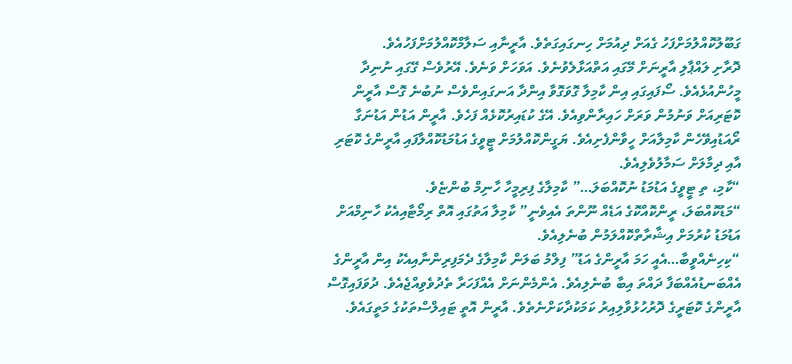ގަބޫލުކޮއްލުމަށްފަހު ގެއަށް ދިއުމަށް ހިނގައިގަތެވެ. އާރީނާއި ސަލާމްކޮއްލުމަށްފަހުއެވެ.
ދޮރާށި ލައްޕާލި އާރީނަށް މޭގައި އަތްއަޅާލެވުނެވެ. އަވަހަށް ވަނެވެ. އޭރުވެސް ގޭގައި ނުނިދާ މީހުންއުޅެއެވެ. ސޯފައިގައި އިން ކާމިލާ ގޮވަގޮވާ އިންދާ އަނގައިންވެސް ނުބުނެ ގޮސް އާރީން ކޮޓަރިއަށް ވަނުމުން ވަރަށް ހައިރާންވިއެވެ. އޭގެ ކުޑައިރުކޮޅެއް ފަހެވެ. އާރީން އަޑުން އަޑުނަގާ ރޯއަޑުއިވޭހެން ކާމިލާއަށް ހީވާންފެށިއެވެ. ޔަގީންކޮއްލުމަށް ޓީވީގެ އަޑުމަޑުކޮއްލާފައި އާރީންގެ ކޮޓަރި އާއި ދިމާލަށް ސަމާލުވެލިއެވެ.
“ކާމި، ތި ޓީވީގެ އަޑުމަޑު ނުކޮއްބަލަ…” ކާމިލާގެ ފިރިމީހާ ހާނިމް ބުންޏެވެ.
“މަޑުކޮއްބަލަ، ރީންކޮއްކޮގެ އަޑެއް ނޫންތަ އެއިވެނީ” ކާމިލާ އަތުގައި އޮތް ރިމޯޓާއިއެކު ހާނިމްއަށް އަޑުމަޑު ކުރުމަށް އިޝާރާތްކޮއްލަމުން ބުނެލިއެވެ.
“ކިހިނެއްވީބާ…އެއީ ހަމަ އާރީންގެ އަޑު” ފިލްމު ބަލަން ކާމިލާގެ ދެމަފިރިންނާއިއެކު އިން އާރީންގެ އެއްބަނޑުއެއްބަފާ ދައްތަ އިބާ ބުނެލިއެވެ. އެންމެންނަށް އެއްފަހަރާ ތެދުވެވިއްޖެއެވެ. ދުވަފައިގޮސް އާރީންގެ ކޮޓަރީގެ ދޮރުހުޅުވާލިއިރު ކަމަކުދާކަށްނެތެވެ. އާރީން އޮތީ ޓައިލްސްތަކުގެ މަތީގައެވެ.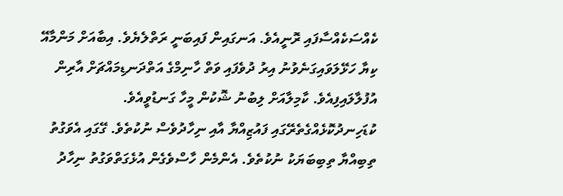ކެއްސަކެއްސާފައި ރޮނީއެވެ. އަނގައިން ފައިބަނީ ރަތްލެޔެވެ. އިބާއަށް މަންމާއޭ ކިޔާ ހަޅޭލަވައިގަނެވުނު އިރު ދުވެފައި ވަތް ހާނިމްގެ އަތްދަނޑިމައްޗަށް އާރިން އުފުލާލައިފިއެވެ. ކާމިލާއަށް ލިބުނު ޝޮކުން މީހާ ގަނޑުވީއެވެ. ކުޑަހިނދުކޮޅެއްގެތެރޭގައި ފައުޒިއްޔާ އާއި ނިހާދުވެސް ނުކުތެވެ. ގޭގައި އެވަގުތު ތިބިއްޔާ ތިބިބަޔަކު ނުކުތެވެ. އެންމެން ހާސްވެގެން އުޅެގަތްވަގުތު ނިހާދު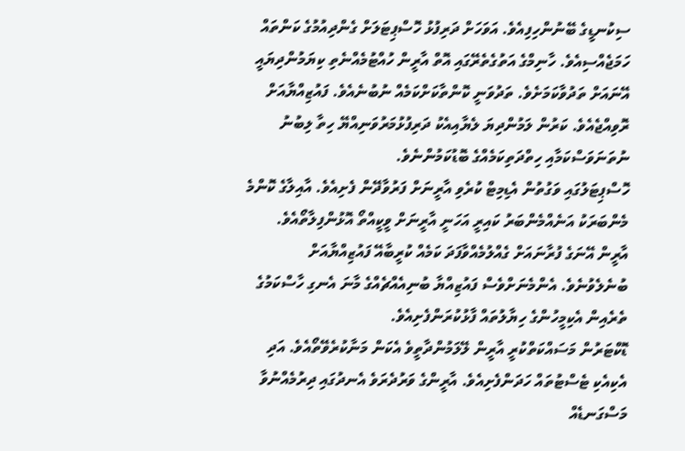ސިކުނޑީގެ ބޭނުންހިފިއެވެ. އަވަހަށް ދަރިފުޅު ހޮސްޕިޓަލަށް ގެންދިއުމުގެ ކަންތައް ހަމަޖެއްސިއެވެ. ހާނިމްގެ އަތުގެތެރޭގައި އޮތް އާރީން ހުއްޓުމެއްނެތި ކިޔަމުންދިޔައީ އޭނައަށް ތަދުވާކަމަށެވެ. ތަދުވަނީ ކޮންތާކަށްކަމެއް ނުބުނެއެވެ. ފައުޒިއްޔާއަށް ރޮވިއްޖެއެވެ. ކަރުން ލަމުންދިޔަ ލެޔާއިއެކު ދަރިފުޅުމަރުވަނިއްޔޭ ހިތާ ލިބުނު ނުތަނަވަސްކަމާއި ހިތްދަތިކަމެއްގެ ބޮޑުކަމުންނެވެ.
ހޮސްޕިޓަލުގައި ވަގުތުން އެޑިމިޓް ކުރެވި އާރީނަށް ފަރުވާދޭން ފެށިއެވެ. އާއިލާގެ ކޮންމެ މެންބަރަކު އަނެއްމެންބަރު ކައިރީ އަހަނީ އާރީނަށް ވީކީއްތޯ އޮޅުންފިލާތޯއެވެ. އާރީން އޭނަގެ ފުރާނައަށް ގެއްލުމެއްވާފަދަ ކަމެއް ކުރީބާއޭ ފައުޒިއްޔާއަށް ބުނެލެވުނެވެ. އެންމެނަށްވެސް ފައުޒިއްޔާ ބުނިއެއްޗެއްގެ މާނަ އެނގި ހާސްކަމުގެ ތެރެއިން އެކިމީހުންގެ ހިޔާލުތައް ފާޅުކުރަންފެށިއެވެ.
ޑޮކްޓަރުން މަސައްކަތްކުރީ އާރީން ލޭލަމުންދާތީވެ އެކަން މަނާކުރެވޭތޯއެވެ. އަދި އެކިއެކި ޓެސްޓުތައް ހަދަންފެށިއެވެ. އާރީންގެ ވަރުދެރަވެ އެނދުގައި ދިރުމެއްނުވާ މަސްގަނޑެއް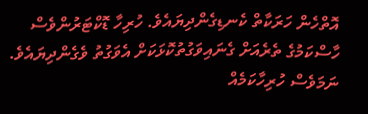އޮތްހެން ހަރަކާތް ކެނޑިގެންދިޔައެވެ. ހުރިހާ ޑޮކްޓަރުންވެސް ހާސްކަމުގެ ތެރެއަށް ގެނައިވަގުތުކޮޅަކަށް އެވަގުތު ވެގެންދިޔައެވެ. ނަމަވެސް ހުރިހާކަމެއް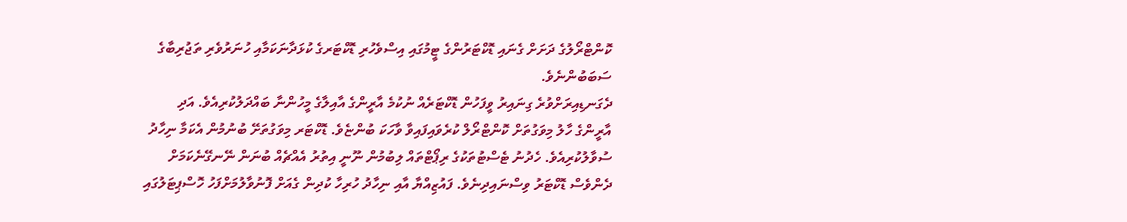ކޮންޓްރޯލުގެ ދަށަށް ގެނައި ޑޮކްޓަރުންގެ ޓީމުގައި އިސްވެހުރި ޑޮކްޓަރގެ ކުޅަދާނަކަމާއި ހުނަރުވެރި ތަޖުރިބާގެ ސަބަބުންނެވެ.
ދެގަނޑިއިރަށްވުރެ ގިނައިރު ވީފަހުން ޑޮކްޓަރެއް ނުކުމެ އާރީންގެ އާއިލާގެ މީހުންނާ ބައްދަލުކުރިއެވެ. އަދި އާރީންގެ ހާލު މިވަގުތަށް ކޮންޓްރޯލް ކުރެވައިފައިވާ ވާހަކަ ބުންޏެވެ. ޑޮކްޓަރ މިވަގުތަށޭ ބުނުމުން އެކަމާ ނިހާދު ސުވާލުކުރިއެވެ. ހެދުނު ޓެސްޓުތަކުގެ ރިޕޯޓްތައް ލިބުމުން ނޫނީ އިތުރު އެއްޗެއް ބުނަން ނޭނގޭނެކަމަށް ދެންވެސް ޑޮކްޓަރު ވިސްނައިދިނެވެ. ފައުޒިއްޔާ އާއި ނިހާދު ހުރިހާ ކުދިން ގެއަށް ފޮނުވާލުމަށްފަހު ހޮސްޕިޓަލުގައި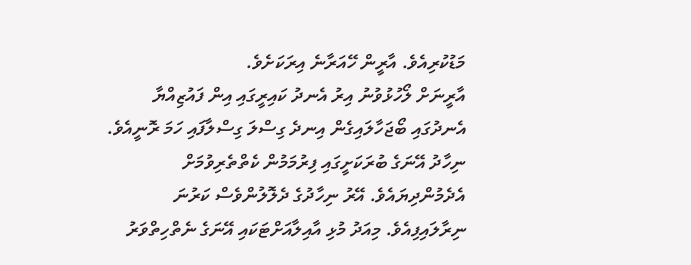މަޑުކުރިއެވެ. އާރީން ހޭއަރާނެ އިރަކަށެވެ.
އާރީނަށް ލޯހުޅުވުނު އިރު އެނދު ކައިރީގައި އިން ފައުޒިއްޔާ އެނދުގައި ބޯޖަހާލައިގެން އިނދެ ގިސްލަ ގިސްލާފައި ހަމަ ރޮނީއެވެ. ނިހާދު އޭނަގެ ބުރަކަށީގައި ފިރުމަމުން ކެތްތެރިވުމަށް އެދެމުންދިޔައެވެ. އޭރު ނިހާދުގެ ދެލޮލުންވެސް ކަރުނަ ނިރާލައިފިއެވެ. މިއަދު މުޅި އާއިލާއަށްޓަކައި އޭނަގެ ނެތްހިތްވަރު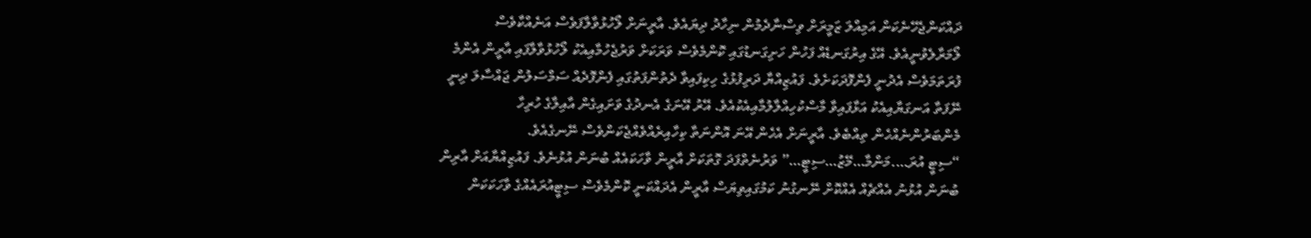ދައްކަންޖެހޭނެކަން އަމިއްލަ ޒަމީރަށް ވިސްނާދެމުން ނިހާދު ދިޔައެވެ. އާރީނަށް ލޯހުޅުވާލާފަވެސް އަނެއްކާވެސް ލޯމަރާލެވުނީއެވެ. އޭގެ އިރުގަނޑެއް ފަހުން ހަށިގަނޑުގައި ކޮންމެވެސް ވަރަކަށް ވަރުޖެހުމާއިއެކު ލޯހުޅުވާލާފައި އާރީން އެންމެ ފުރަތަމަވެސް އެދުނީ ފެންފޮދަކަށެވެ. ފައުޒިއްޔާ ދަރިފުޅުގެ ހިކިފައިވާ ދެތުންފަތުގައި ފެންފޮދެއް ސަމްސަލުން ޖައްސާލަ ދިނީ ނޭފަތާ އަނގަޔާއިއެކު އަޅާފައިވާ މާސްކުހިއްލާލުމާއިއެކުއެވެ. އޭރު އޭނަގެ އެނދުގެ ވަށައިގެން އާއިލާގެ ހުރިހާ މެންބަރުންނެއްހެން ތިއްބެވެ. އާރީނަށް އެހެން އޭނަ އޮންނަތާ ކިހާއިރެއްވެއްޖެކަންވެސް ނޭނގެއެވެ.
“ސިޓީ އުރަ….މަންމާ…މޭޒު…ސިޓީ…” ވަރުނެތްފަދަ ގޮތަކަށް އާރީން ވާހަކައެއް ބުނަން އުޅުނެވެ. ފައުޒިއްޔާއަށް އާރިން ބުނަން އުޅުނު އެއްޗެއް އެއްކޮށް ނޭނގުނު ކަމުގައިވިޔަސް އާރީން އެދައްކަނީ ކޮންމެވެސް ސިޓީއުރައެއްގެ ވާހަކަކަން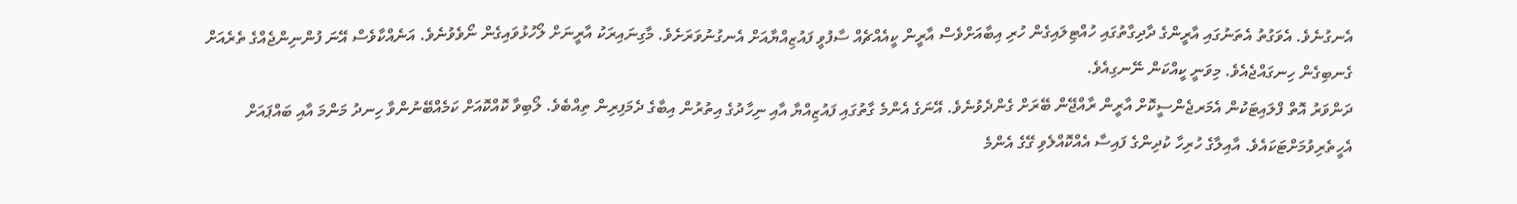އެނގުނެވެ. އެވަގުތު އެތަނުގައި އާރީންގެ ދާދިގާތުގައި ހުއްޓިލައިގެން ހުރި އިބާއަށްވެސް އާރީން ކީއެއްޗެއް ސާފުވީ ފައުޒިއްޔާއަށް އެނގުނުވަރަށެވެ. މާގިނައިރަކު އާރީނަށް ލޯހުޅުވައިގެން ނޯވެވުނެވެ. އަނެއްކާވެސް އޭނަ ފުންނިންޖެއްގެ ތެރެއަށް ގެނބިގެން ހިނގައްޖެއެވެ. މިވަނީ ކީއްކަން ނޭނގިއެވެ.
ދަންވަރު އޮތް ފްލައިޓަކުން އެމަރޖެންސީކޮށް އާރީން ރާއްޖޭން ބޭރަށް ގެންދެވުނެވެ. އޭނަގެ އެންމެ ގާތުގައި ފައުޒިއްޔާ އާއި ނިހާދުގެ އިތުރުން އިބާގެ ދެމަފިރިން ތިއްބެވެ. ލޯބިވާ ކޮއްކޮއަށް ކަމެއްބޭނުންވާ ހިނދު މަންމަ އާއި ބައްޕައަށް އެހީތެރިވުމަށްޓަކައެވެ. އާއިލާގެ ހުރިހާ ކުދިންގެ ފައިސާ އެއްކޮއްލެވި ގޭގެ އެންމެ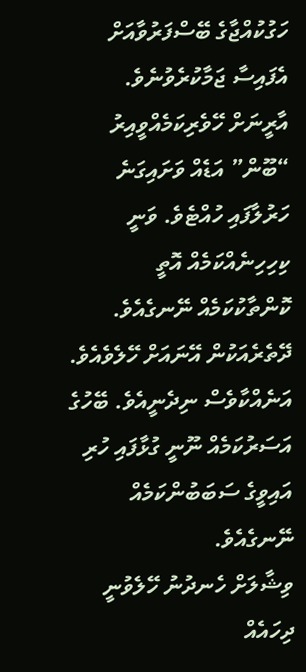ހަގުކުއްޖާގެ ބޭސްފަރުވާއަށް އެފައިސާ ޖަމާކުރެވުނެވެ. އާރީނަށް ހޭވެރިކަމެއްވީއިރު “ބޫން” އަޑެއް ވަށައިގަނެ ހަރުލާފައި ހުއްޓެވެ. ވަނީ ކިހިހިނެއްކަމެއް އޮތީ ކޮންތާކުކަމެއް ނޭނގެއެވެ. ދޭތެރެއަކުން އޭނައަށް ހޭލެވެއެވެ. އަނެއްކާވެސް ނިދެނީއެވެ. ބޭހުގެ އަސަރުކަމެއް ނޫނީ ގުޅާފައި ހުރި އައިވީގެ ސަބަބުންކަމެއް ނޭނގެއެވެ.
ވިޝާލަށް ހެނދުނު ހޭލެވުނީ ދިހައެއް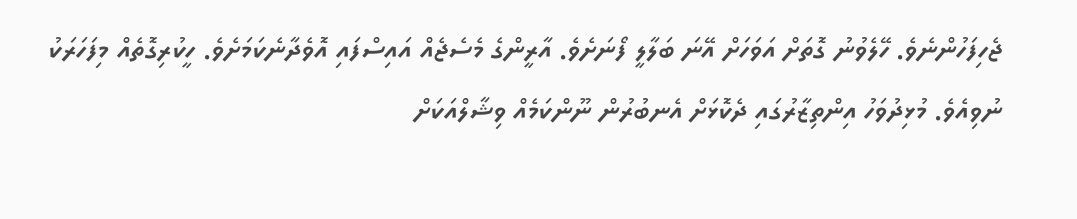ޖެހިފަހުންނެވެ. ހޭލެވުނު ގޮތަށް އަވަހަށް އޭނަ ބަލާލީ ފޯނަށެވެ. އާރީންގެ މެސެޖެއް އައިސްފައި އޮވެދާނެކަމަށެވެ. ހީކުރިގޮތެއް މިފަހަރަކު ނުވިއެވެ. މުޅިދުވަހު އިންތިޒާރުގައި ދެކޮޅަށް އެނބުރުން ނޫންކަމެއް ވިޝާލްއަކަށް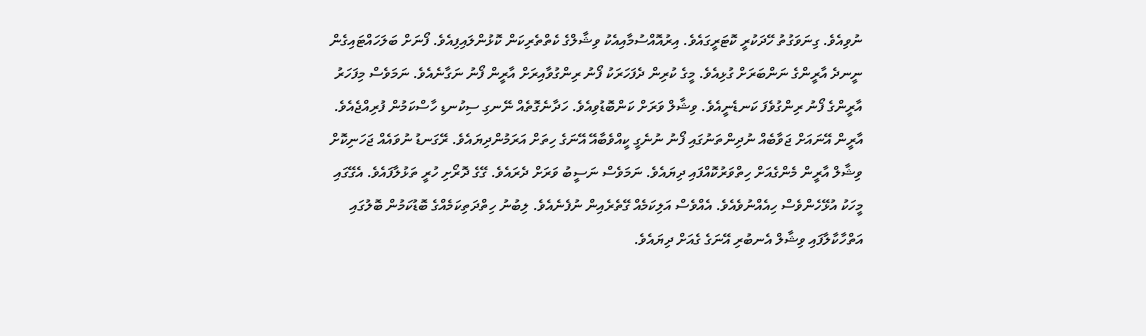ނުވިއެވެ. ގިނަވަގުތު ހޭދަކުރީ ކޮޓަރީގައެވެ. އިރުއޮއްސުމާއިއެކު ވިޝާލްގެ ކެތްތެރިކަން ކޮޅުންލައިފިއެވެ. ފޯނަށް ބަލަހައްޓައިގެން ނީނދެ އާރީންގެ ނަންބަރަށް ގުޅިއެވެ. މީގެ ކުރިން ދެފަހަރަކު ފޯނު ރިންގުވާއިރަށް އާރީން ފޯނު ނަގާނެއެވެ. ނަމަވެސް މިފަހަރު އާރީންގެ ފޯނު ރިންގުވެފަ ކަނޑެނީއެވެ. ވިޝާލް ވަރަށް ކަންބޮޑުވިއެވެ. ހަދާނެގޮތެއް ނޭނގި ސިކުނޑި ހާސްކަމުން ފުރިއްޖެއެވެ. އާރީން އޭނައަށް ޖަވާބެއް ނުދިންތަނުގައި ފޯނު ނުނެގީ ކީއްވެބާއޭ އޭނަގެ ހިތަށް އަރަމުންދިޔައެވެ. ރޭގަނޑު ނުވައެއް ޖަހަނިކޮށް ވިޝާލް އާރީން މެންގެއަށް ހިތްވަރުކޮއްފައި ދިޔައެވެ. ނަމަވެސް ނަސީބު ވަރަށް ދެރައެވެ. ގޭގެ ދޮރޯށި ހުރީ ތަޅުލާފައެވެ. އެގޭގައި މީހަކު އުޅޭހެންވެސް ހިއެއްނުވެއެވެ. އެއްވެސް އަލިކަމެއް ގޭތެރެއިން ނުފެނެއެވެ. ލިބުނު ހިތްދަތިކަމެއްގެ ބޮޑުކަމުން ބޮލުގައި އަތްހާކާލާފައި ވިޝާލް އެނބުރި އޭނަގެ ގެއަށް ދިޔައެވެ.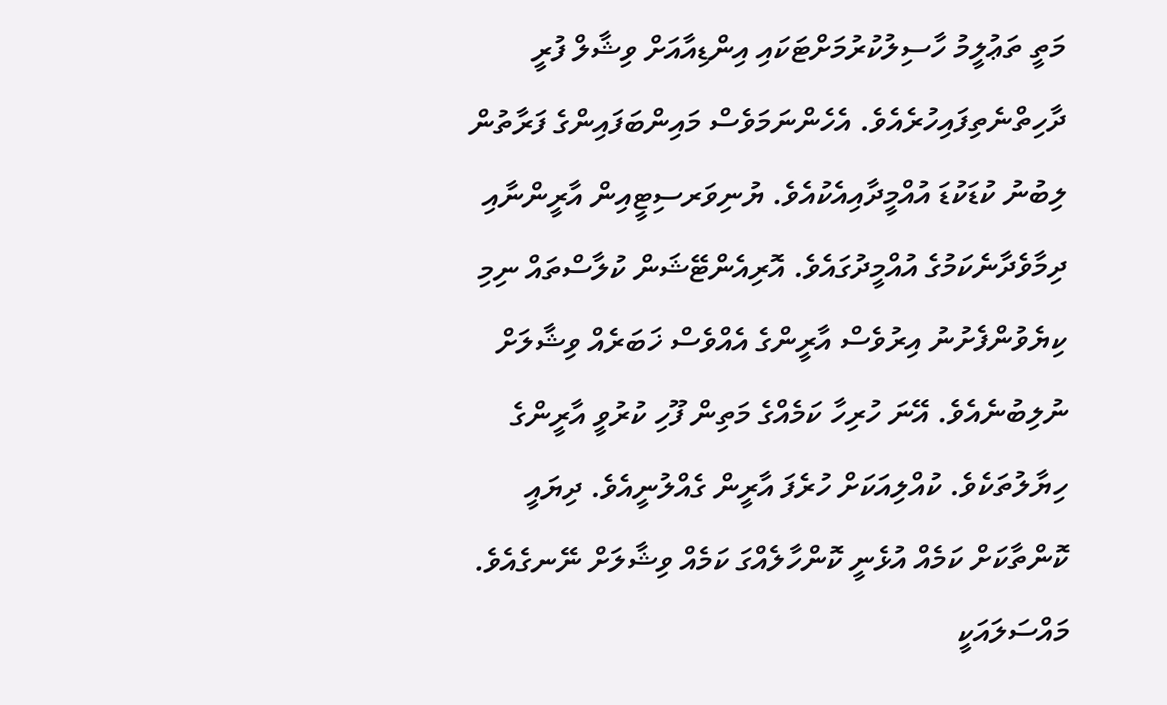މަތީ ތަޢުލީމު ހާސިލުކުރުމަށްޓަކައި އިންޑިއާއަށް ވިޝާލް ފުރީ ދާހިތްނެތިފައިހުރެއެވެ. އެހެންނަމަވެސް މައިންބަފައިންގެ ފަރާތުން ލިބުނު ކުޑަކުޑަ އުއްމީދާއިއެކުއެވެ. ޔުނިވަރސިޓީއިން އާރީންނާއި ދިމާވެދާނެކަމުގެ އުއްމީދުގައެވެ. އޮރިއެންޓޭޝަން ކުލާސްތައް ނިމި ކިޔެވުންފެށުނު އިރުވެސް އާރީންގެ އެއްވެސް ޚަބަރެއް ވިޝާލަށް ނުލިބުނެއެވެ. އޭނަ ހުރިހާ ކަމެއްގެ މަތިން ފޫހި ކުރުވީ އާރީންގެ ހިޔާލުތަކެވެ. ކުއްލިއަކަށް ހުރެފަ އާރީން ގެއްލުނީއެވެ. ދިޔައީ ކޮންތާކަށް ކަމެއް އުޅެނީ ކޮންހާލެއްގަ ކަމެއް ވިޝާލަށް ނޭނގެއެވެ. މައްސަލައަކީ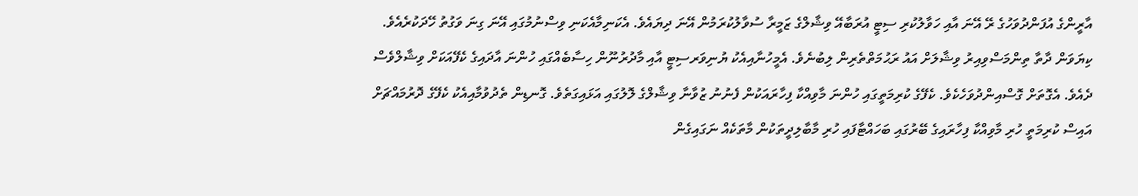އާރީންގެ އުފަންދުވަހުގެ ރޭ އޭނަ އާއި ހަވާލުކުރި ސިޓީ އުރަބާއޭ ވިޝާލްގެ ޒަމީރާ ސުވާލުކުރަމުން އޭނަ ދިޔައެވެ. އެކަނިމާއެކަނި ވިސްނުމުގައި އޭނަ ގިނަ ވަގުތު ހޭދަކުރެއެވެ.
ކިޔަވަން ދާތާ ތިންމަސްވިއިރު ވިޝާލަށް އައު ރަޙުމަތްތެރިން ލިބުނެވެ. އެމީހުނާއިއެކު ޔުނިވަރސިޓީ އާއި މާދުރުނޫން ހިސާބެއްގައި ހުންނަ އާދައިގެ ކެފޭއަކަށް ވިޝާލްވެސް ދެއެވެ. އެގޮތަށް ގޮސްއިންދުވަހެކެވެ. ކެފޭގެ ކުރިމަތީގައި ހުންނަ މާވިއްކާ ފިހާރައަކުން ފެނުނު ޒުވާނާ ވިޝާލްގެ ލޮލުގައި އަޅައިގަތެވެ. ގޮނޑިން ތެދުވުމާއިއެކު ކެފޭގެ ދޮރުމައްޗަށް އައިސް ކުރިމަތީ ހުރި މާވިއްކާ ފިހާރައިގެ ބޭރުގައި ބަހައްޓާފައި ހުރި މާބާލިދީތަކުން މާތަކެއް ނަގައިގެން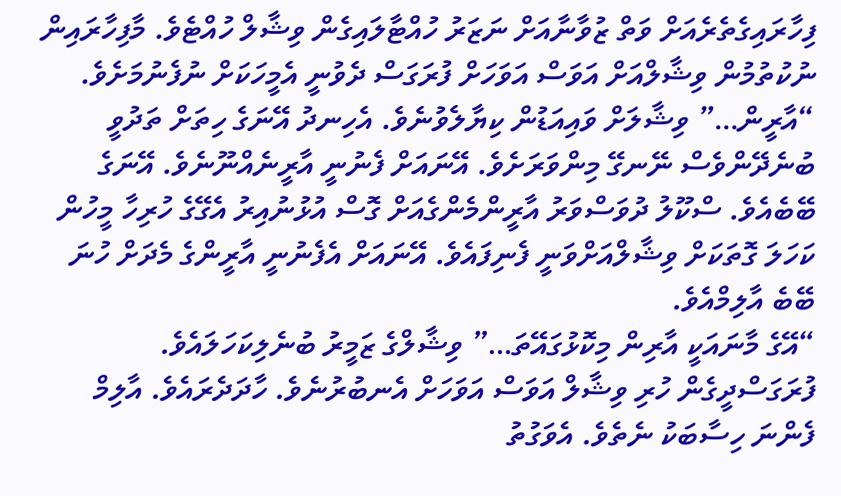ފިހާރައިގެތެރެއަށް ވަތް ޒުވާނާއަށް ނަޒަރު ހުއްޓާލައިގެން ވިޝާލް ހުއްޓެވެ. މާފިހާރައިން ނުކުތުމުން ވިޝާލްއަށް އަވަސް އަވަހަށް ފުރަގަސް ދެވުނީ އެމީހަކަށް ނުފެނުމަށެވެ.
“އާރީން…” ވިޝާލަށް ވައިއަޑުން ކިޔާލެވުނެވެ. އެހިނދު އޭނަގެ ހިތަށް ތަދުވީ ބުނެދޭންވެސް ނޭނގޭ މިންވަރަށެވެ. އޭނައަށް ފެނުނީ އާރީނެއްނޫނެވެ. އޭނަގެ ބޭބެއެވެ. ސްކޫލު ދުވަސްވަރު އާރީންމެންގެއަށް ގޮސް އުޅުނުއިރު އެގޭގެ ހުރިހާ މީހުން ކަހަލަ ގޮތަކަށް ވިޝާލްއަށްވަނީ ފެނިފައެވެ. އޭނައަށް އެފެނުނީ އާރީންގެ މެދަށް ހުނަ ބޭބެ އާލިމްއެވެ.
“އޭގެ މާނައަކީ އާރިން މިކޮޅުގައޭތަ…” ވިޝާލްގެ ޒަމީރު ބުނެލިކަހަލައެވެ. ފުރަގަސްދީގެން ހުރި ވިޝާލް އަވަސް އަވަހަށް އެނބުރުނެވެ. ހާދަދެރައެވެ. އާލިމް ފެންނަ ހިސާބަކު ނެތެވެ. އެވަގުތު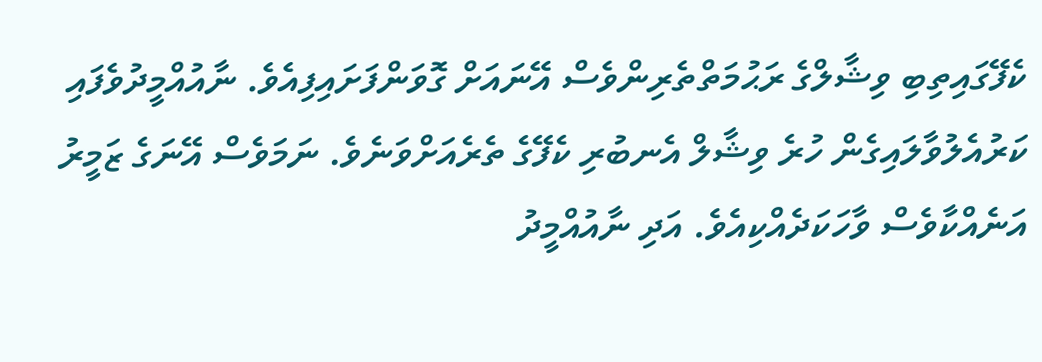ކެފޭގައިތިބި ވިޝާލްގެ ރަޙުމަތްތެރިންވެސް އޭނައަށް ގޮވަންފަށައިފިއެވެ. ނާއުއްމީދުވެފައި ކަރުއެލުވާލައިގެން ހުރެ ވިޝާލް އެނބުރި ކެފޭގެ ތެރެއަށްވަނެވެ. ނަމަވެސް އޭނަގެ ޒަމީރު އަނެއްކާވެސް ވާހަކަދެއްކިއެވެ. އަދި ނާއުއްމީދު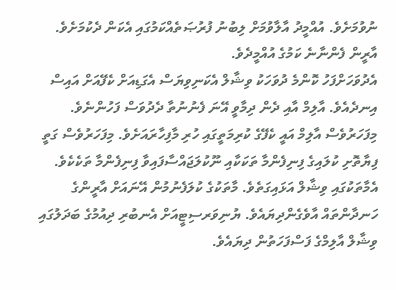ނުވުމަށެވެ. އުއްމީދު އާލާވުމަށް ލިބުނު ފުރުޞަތެއްކަމުގައި އެކަން ދެކުމަށެވެ. އާރީން ފެންނާނެ ކަމުގެ އުއްމީދެވެ.
އެދުވަހަށްފަހު ކޮންމެ ދުވަހަކު ވިޝާލް އެކަނިވިޔަސް އެގަޑިއަށް ކެފޭއަށް އައިސް އިނދެއެވެ. އާލިމް އާއި ދެން ދިމާވީ އޭނަ ފެނުނުތާ ދެދުވަސް ފަހުންނެވެ. މިފަހަރުވެސް އާލިމް އައީ ކެފޭގެ ކުރިމަތީގައި ހުރި މާފިހާރައަށެވެ. މިފަހަރުވެސް ގަތީ ފިޔާތޮށި ކުލައިގެ ފިނިފެންމާ ތަކަކާއި ނޫކުލަޖައްސާފައިވާ ފިނިފެންމާ ތަކެކެވެ. އެމާތަކުގައި ވިޝާލް އަޅައިގަތެވެ. މާތަކުގެ ކުލަފެނުމުން އޭނައަށް އާރީންގެ ހަނދާންތައް އާވެގެންދިޔައެވެ. ޔުނިވަރސިޓީއަށް އެނބުރި ދިއުމުގެ ބަދަލުގައި ވިޝާލް އާލިމްގެ ފަސްފަހަތުން ދިޔައެވެ.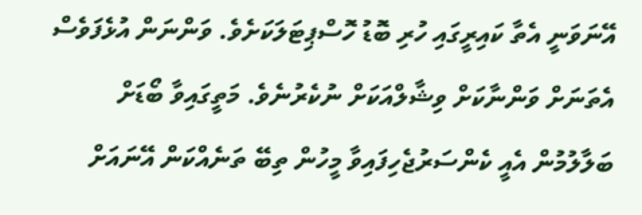އޭނަވަނީ އެތާ ކައިރީގައި ހުރި ބޮޑު ހޮސްޕިޓަލަކަށެވެ. ވަންނަން އުޅެފަވެސް އެތަނަށް ވަންނާކަށް ވިޝާލްއަކަށް ނުކެރުނެވެ. މަތީގައިވާ ބޯޑަށް ބަލާލުމުން އެއީ ކެންސަރުޖެހިފައިވާ މީހުން ތިބޭ ތަނެއްކަން އޭނައަށް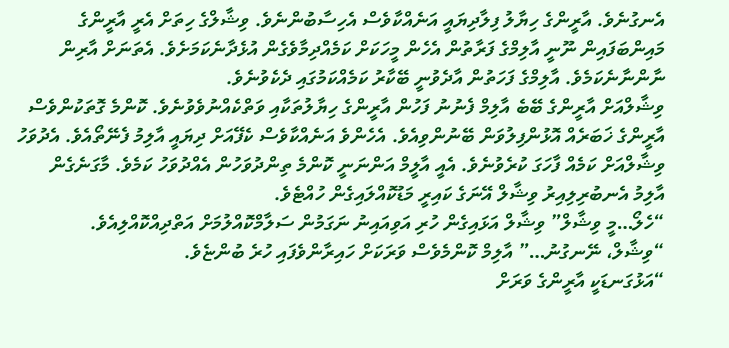އެނގުނެވެ. އާރީންގެ ހިޔާލު ފިލާދިޔައީ އަނެއްކާވެސް އެހިސާބުންނެވެ. ވިޝާލްގެ ހިތަށް އެރީ އާރީންގެ މައިންބަފައިން ނޫނީ އާލިމްގެ ފަރާތުން އެހެން މީހަކަށް ކަމެއްދިމާވެގެން އުޅެދާނެކަމަށެވެ. އެތަނަށް އާރިން ނާންނާނެކަމެވެ. އާލިމްގެ ފަހަތުން އާދެވުނީ ބޭކާރު ކަމެއްކަމުގައި ދެކެވުނެވެ.
ވިޝާލްއަށް އާރީންގެ ބޭބެ އާލިމް ފެނުނު ފަހުން އާރީންގެ ހިޔާލުތަކާއި ވަތްކެއްނުވެވުނެވެ. ކޮންމެ ގޮތަކުންވެސް އާރީންގެ ޚަބަރެއް އޮޅުންފިލުވަން ބޭނުންވިއެވެ. އެހެންވެ އަނެއްކާވެސް ކެފޭއަށް ދިޔައީ އާލިމު ފެނޭތޯއެވެ. އެދުވަހު ވިޝާލްއަށް ކަމެއް ފާހަގަ ކުރެވުނެވެ. އެއީ އާލީމް އަންނަނީ ކޮންމެ ތިންދުވަހުން އެއްދުވަހު ކަމެވެ. މާގަނެގެން އާލިމު އެނބުރިލިއިރު ވިޝާލް އޭނަގެ ކައިރީ މަޑުކޮއްލައިގެން ހުއްޓެވެ.
“ހެލޯ…މީ ވިޝާލް” ވިޝާލް އަޅައިގެން ހުރި އަވިއައިނު ނަގަމުން ސަލާމްކޮއްލުމަށް އަތްދިއްކޮއްލިއެވެ.
“ވިޝާލް، ނޭނގުނު…” އާލިމް ކޮންމެވެސް ވަރަކަށް ހައިރާންވެފައި ހުރެ ބުންޏެވެ.
“އަޅުގަނޑަކީ އާރީންގެ ވަރަށް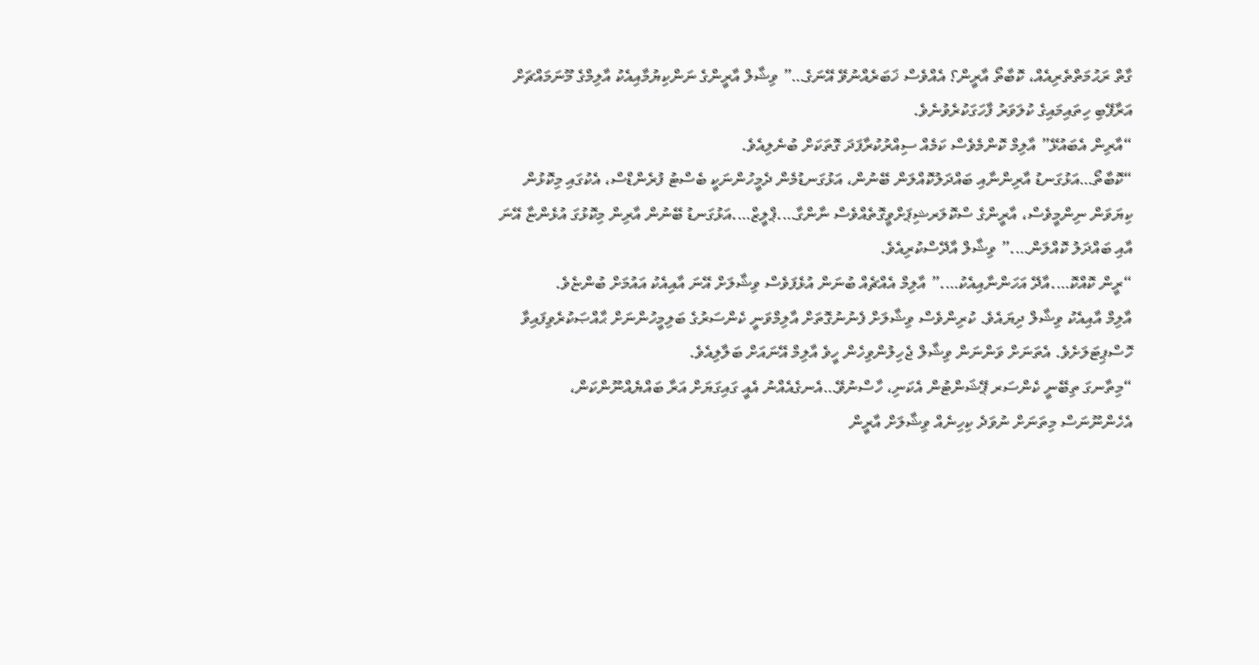ގާތް ރަޙުމަތްތެރިއެއް، ކޮބާތޯ އާރީން؟ އެއްވެސް ޚަބަރެއްނުވޭ އޭނަގެ…” ވިޝާލް އާރީންގެ ނަންކިޔުމާއިއެކު އާލިމްގެ މޫނަމައްޗަށް އަރާފޭބި ހިތައިމައިގެ ކުލަވަރު ފާހަގަކުރެވުނެވެ.
“އާރިން އެބައުޅޭ” އާލިމް ކޮންމެވެސް ކަމެއް ސިއްރުކުރާފަދަ ގޮތަކަށް ބުނެލިއެވެ.
“ކޮބާތޯ…އަޅުގަނޑު އާރިންނާއި ބައްދަލުކޮއްލަން ބޭނުން، އަޅުގަނޑުމެން ދެމީހުންނަކީ ބެސްޓު ފުރެންޑްސް، އެކުގައި މިކޮޅުން ކިޔަވަން ނިންމީވެސް، އާރީންގެ ސްކޮލަރޝިޕަށްވީގޮތެއްވެސް ނާންގާ….ޕްލީޒް….އަޅުގަނޑު ބޭނުން އާރިން މިކޮޅުގަ އުޅެންޏާ އޭނަ އާއި ބައްދަލު ކޮއްލަން….” ވިޝާލް އާދޭސްކުރިއެވެ.
“ރީން ކޮއްކޮ….އާދޭ އަހަންނާއިއެކު….” އާލިމް އެއްޗެއް ބުނަން އުޅެފަވެސް ވިޝާލަށް އޭނަ އާއިއެކު އައުމަށް ބުންޏެވެ.
އާލިމް އާއިއެކު ވިޝާލް ދިޔައެވެ. ކުރިންވެސް ވިޝާލަށް ފެނުނުގޮތަށް އާލިމްވަނީ ކެންސަރުގެ ބަލިމީހުންނަށް ޙާއްޞަކުރެވިފައިވާ ހޮސްޕިޓަލަށެވެ. އެތަނަށް ވަންނަން ވިޝާލް ޖެހިލުންވިހެން ހީވެ އާލިމް އޭނައަށް ބަލާލިއެވެ.
“މިތާނގަ ތިބޭނީ ކެންސަރ ޕޭޝަންޓުން އެކަނި، ހާސްނުވޭ…އެނގެއެއްނު އެއީ ގައިގަޔަށް އަރާ ބައްޔެއްނޫންކަން، އެހެންނޫނަސް މިތަނަށް ނުވަދެ ކިހިނެއް ވިޝާލަށް އާރީން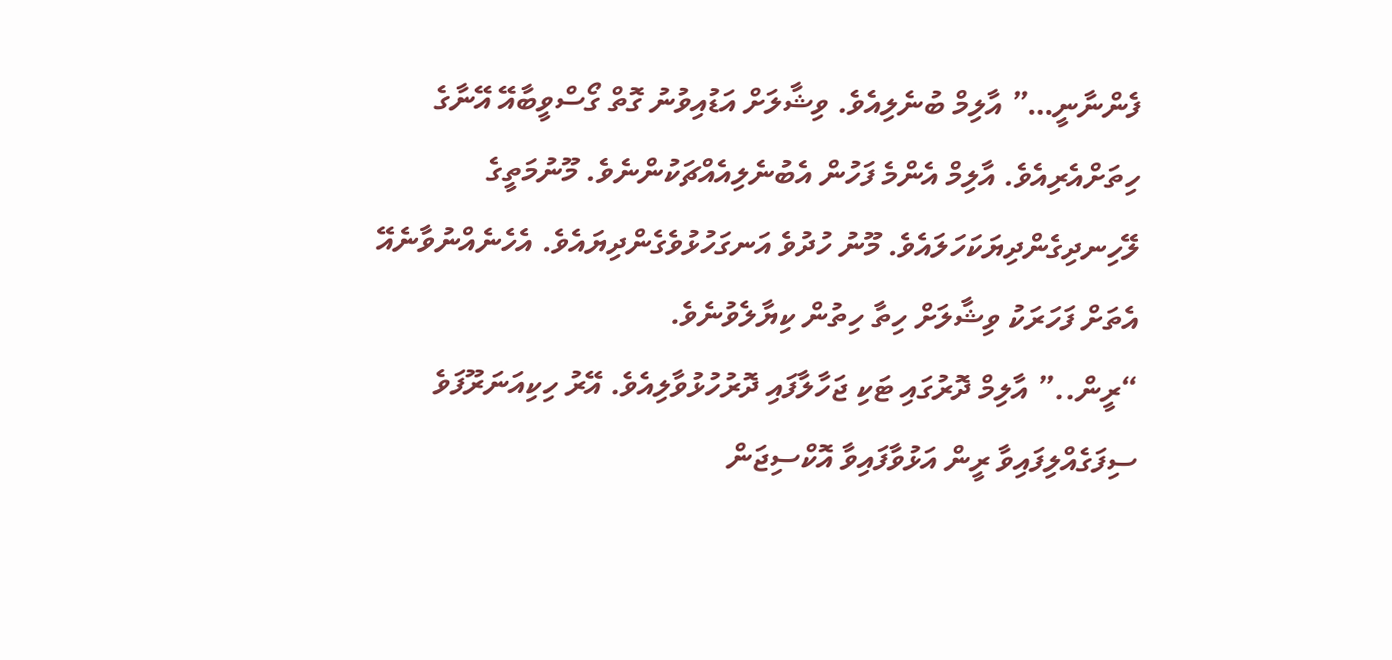ފެންނާނީ…” އާލިމް ބުނެލިއެވެ. ވިޝާލަށް އަޑުއިވުނު ގޮތް ގޯސްވީބާއޭ އޭނާގެ ހިތަށްއެރިއެވެ. އާލިމް އެންމެ ފަހުން އެބުނެލިއެއްޗަކުންނެވެ. މޫނުމަތީގެ ލޭހިނދިގެންދިޔަކަހަލައެވެ. މޫނު ހުދުވެ އަނގަހުޅުވެގެންދިޔައެވެ. އެހެނެއްނުވާނެއޭ އެތަށް ފަހަރަކު ވިޝާލަށް ހިތާ ހިތުން ކިޔާލެވުނެވެ.
“ރީން..” އާލިމް ދޮރުގައި ޓަކި ޖަހާލާފައި ދޮރުހުޅުވާލިއެވެ. އޭރު ހިކިއަނަރޫފަވެ ސިފަގެއްލިފައިވާ ރީން އަޅުވާފައިވާ އޮކްސިޖަން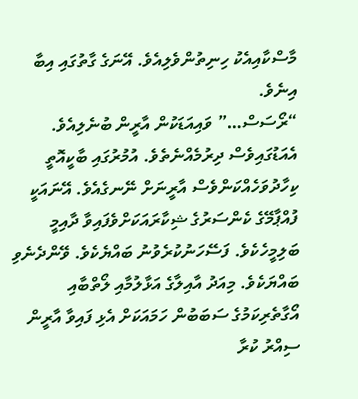މާސްކާއިއެކު ހިނިތުންވެލިއެވެ. އޭނަގެ ގާތުގައި އިބާ އިނެވެ.
“ރޯސަސް…” ވައިއަޑަކުން އާރީން ބުނެލިއެވެ. އެއަޑުގައިވެސް ދިރުމެއްނެތެވެ. އުމުރުގައި ބާކީއޮތީ ކިހާދުވަހެއްކަންވެސް އާރީނަށް ނޭނގެއެވެ. އޭނައަކީ ފުއްޕާމޭގެ ކެންސަރުގެ ޝިކާރައަކަށްވެފައިވާ ދާއިމީ ބަލިމީހެކެވެ. ފަސޭހަނުކުރެވުނު ބައްޔެކެވެ. ވޭންދެނެވި ބައްޔަކެވެ. މިއަދު އާއިލާގެ އަޅާލުމާއި ލޯތްބާއި އޯގާތެރިކަމުގެ ސަބަބުން ހަމައަކަށް އެޅި ފައިވާ އާރީން ސިއްރު ކުރާ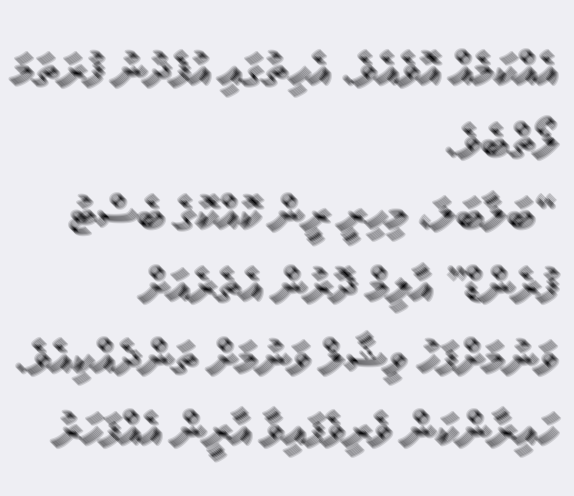އެއްކަމެއް އޮވެއެވެ. އެހިތުގައި އުފެދުނު ފުރަތަމަ ލޯތްބެވެ.
“ބަލާބަލަ، މިހިރީ ރީން ކޮއްކޮގެ ބެސްޓު ފުރެންޑް” އާލިމް ދޮރުން އެތެރެއަށް ވަނުމަށްފަހު ވިޝާލް ވަނުމަށް ތަންދެއްކިއެވެ. ހައިރާންކަން ވެރިވެފައިވާ އާރީން އެއްފަހަރު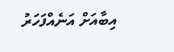އިބާއަށް އަނެއްފަހަރު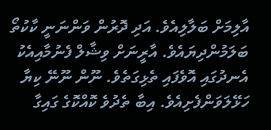އާލިމަށް ބަލާލިއެވެ. އަދި ދޮރުން ވަންނަނީ ކާކުތޯ ބަލަމުންދިޔައެވެ. އާރީނަށް ވިޝާލް ފެނުމާއިއެކު އެނދުގައި އޮވެފައި ތެޅިގަތެވެ. ނޫން ނޫނޭ ކިޔާ ހަޅޭލަވަންފެށިއެވެ. އިބާ ތެދުވެ ކޮއްކޮގެ ގައިގާ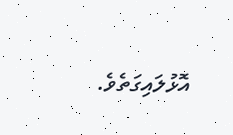އޮޅުލައިގަތެވެ.